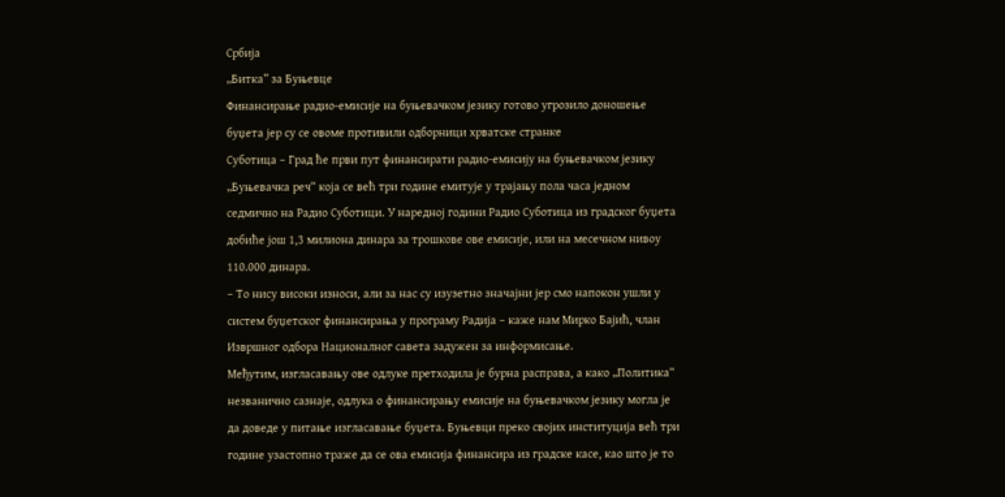Србија
„Битка” за Буњевце
Финансирање радио-емисије на буњевачком језику готово угрозило доношење буџета јер су се овоме противили одборници хрватске странке
Суботица – Град ће први пут финансирати радио-емисију на буњевачком језику „Буњевачка реч“ која се већ три године емитује у трајању пола часа једном седмично на Радио Суботици. У наредној години Радио Суботица из градског буџета добиће још 1,3 милиона динара за трошкове ове емисије, или на месечном нивоу 110.000 динара.
– То нису високи износи, али за нас су изузетно значајни јер смо напокон ушли у систем буџетског финансирања у програму Радија – каже нам Мирко Бајић, члан Извршног одбора Националног савета задужен за информисање.
Међутим, изгласавању ове одлуке претходила је бурна расправа, а како „Политика“ незванично сазнаје, одлука о финансирању емисије на буњевачком језику могла је да доведе у питање изгласавање буџета. Буњевци преко својих институција већ три године узастопно траже да се ова емисија финансира из градске касе, као што је то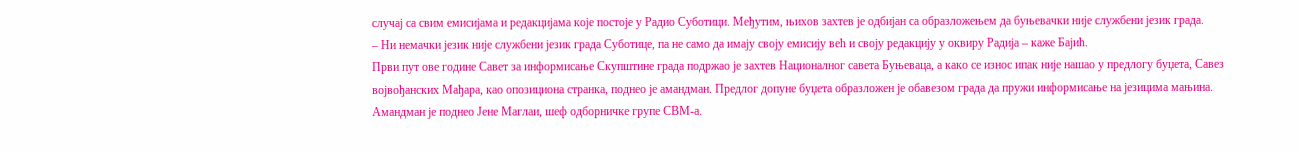случај са свим емисијама и редакцијама које постоје у Радио Суботици. Међутим, њихов захтев је одбијан са образложењем да буњевачки није службени језик града.
– Ни немачки језик није службени језик града Суботице, па не само да имају своју емисију већ и своју редакцију у оквиру Радија – каже Бајић.
Први пут ове године Савет за информисање Скупштине града подржао је захтев Националног савета Буњеваца, а како се износ ипак није нашао у предлогу буџета, Савез војвођанских Мађара, као опозициона странка, поднео је амандман. Предлог допуне буџета образложен је обавезом града да пружи информисање на језицима мањина. Амандман је поднео Јене Маглаи, шеф одборничке групе СВМ-а.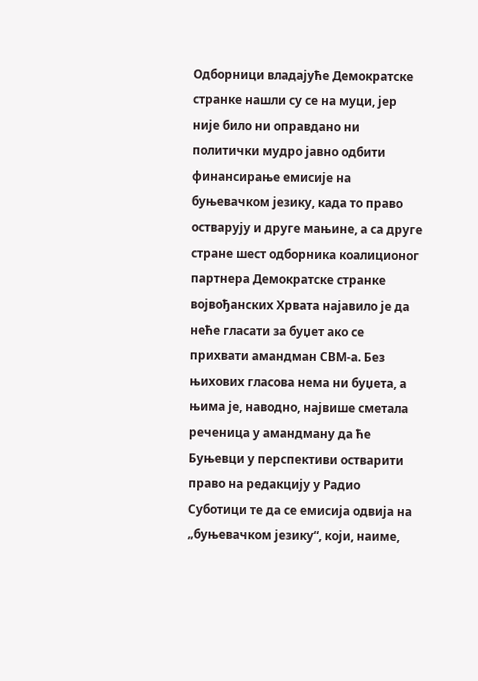Одборници владајуће Демократске странке нашли су се на муци, јер није било ни оправдано ни политички мудро јавно одбити финансирање емисије на буњевачком језику, када то право остварују и друге мањине, а са друге стране шест одборника коалиционог партнера Демократске странке војвођанских Хрвата најавило је да неће гласати за буџет ако се прихвати амандман СВМ-а. Без њихових гласова нема ни буџета, а њима је, наводно, највише сметала реченица у амандману да ће Буњевци у перспективи остварити право на редакцију у Радио Суботици те да се емисија одвија на „буњевачком језику“, који, наиме,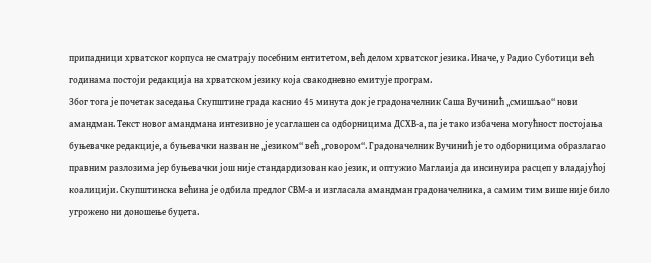припадници хрватског корпуса не сматрају посебним ентитетом, већ делом хрватског језика. Иначе, у Радио Суботици већ годинама постоји редакција на хрватском језику која свакодневно емитује програм.
Због тога је почетак заседања Скупштине града каснио 45 минута док је градоначелник Саша Вучинић „смишљао“ нови амандман. Текст новог амандмана интезивно је усаглашен са одборницима ДСХВ-а, па је тако избачена могућност постојања буњевачке редакције, а буњевачки назван не „језиком“ већ „говором“. Градоначелник Вучинић је то одборницима образлагао правним разлозима јер буњевачки још није стандардизован као језик, и оптужио Маглаија да инсинуира расцеп у владајућој коалицији. Скупштинска већина је одбила предлог СВМ-а и изгласала амандман градоначелника, а самим тим више није било угрожено ни доношење буџета.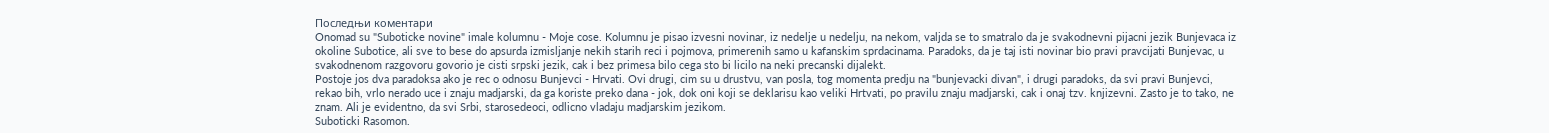Последњи коментари
Onomad su "Suboticke novine" imale kolumnu - Moje cose. Kolumnu je pisao izvesni novinar, iz nedelje u nedelju, na nekom, valjda se to smatralo da je svakodnevni pijacni jezik Bunjevaca iz okoline Subotice, ali sve to bese do apsurda izmisljanje nekih starih reci i pojmova, primerenih samo u kafanskim sprdacinama. Paradoks, da je taj isti novinar bio pravi pravcijati Bunjevac, u svakodnenom razgovoru govorio je cisti srpski jezik, cak i bez primesa bilo cega sto bi licilo na neki precanski dijalekt.
Postoje jos dva paradoksa ako je rec o odnosu Bunjevci - Hrvati. Ovi drugi, cim su u drustvu, van posla, tog momenta predju na "bunjevacki divan", i drugi paradoks, da svi pravi Bunjevci, rekao bih, vrlo nerado uce i znaju madjarski, da ga koriste preko dana - jok, dok oni koji se deklarisu kao veliki Hrtvati, po pravilu znaju madjarski, cak i onaj tzv. knjizevni. Zasto je to tako, ne znam. Ali je evidentno, da svi Srbi, starosedeoci, odlicno vladaju madjarskim jezikom.
Suboticki Rasomon.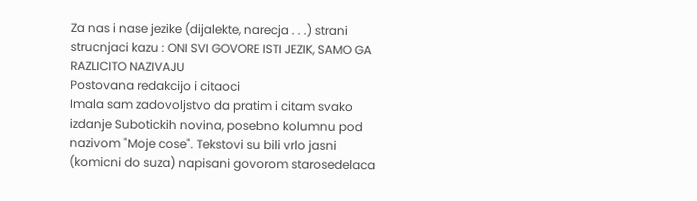Za nas i nase jezike (dijalekte, narecja . . .) strani strucnjaci kazu : ONI SVI GOVORE ISTI JEZIK, SAMO GA RAZLICITO NAZIVAJU
Postovana redakcijo i citaoci
Imala sam zadovoljstvo da pratim i citam svako izdanje Subotickih novina, posebno kolumnu pod nazivom "Moje cose". Tekstovi su bili vrlo jasni (komicni do suza) napisani govorom starosedelaca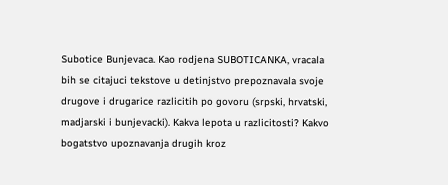Subotice Bunjevaca. Kao rodjena SUBOTICANKA, vracala bih se citajuci tekstove u detinjstvo prepoznavala svoje drugove i drugarice razlicitih po govoru (srpski, hrvatski, madjarski i bunjevacki). Kakva lepota u razlicitosti? Kakvo bogatstvo upoznavanja drugih kroz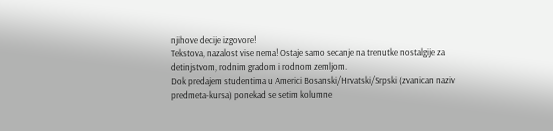njihove decije izgovore!
Tekstova, nazalost vise nema! Ostaje samo secanje na trenutke nostalgije za detinjstvom, rodnim gradom i rodnom zemljom.
Dok predajem studentima u Americi Bosanski/Hrvatski/Srpski (zvanican naziv predmeta-kursa) ponekad se setim kolumne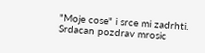"Moje cose" i srce mi zadrhti.
Srdacan pozdrav mrosic